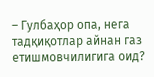– Гулбаҳор опа, нега тадқиқотлар айнан газ етишмовчилигига оид?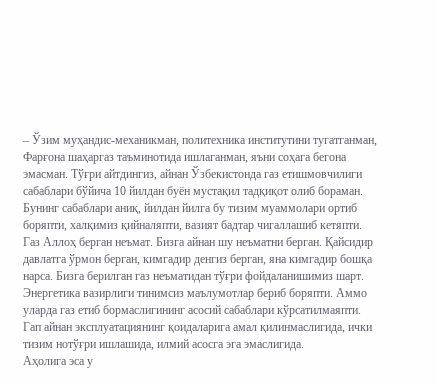– Ўзим муҳандис-механикман, политехника институтини тугатганман, Фарғона шаҳаргаз таъминотида ишлаганман, яъни соҳага бегона эмасман. Тўғри айтдингиз, айнан Ўзбекистонда газ етишмовчилиги сабаблари бўйича 10 йилдан буён мустақил тадқиқот олиб бораман. Бунинг сабаблари аниқ, йилдан йилга бу тизим муаммолари ортиб боряпти, халқимиз қийналяпти, вазият бадтар чигаллашиб кетяпти.
Газ Аллоҳ берган неъмат. Бизга айнан шу неъматни берган. Қайсидир давлатга ўрмон берган, кимгадир денгиз берган, яна кимгадир бошқа нарса. Бизга берилган газ неъматидан тўғри фойдаланишимиз шарт.
Энергетика вазирлиги тинимсиз маълумотлар бериб боряпти. Аммо уларда газ етиб бормаслигининг асосий сабаблари кўрсатилмаяпти. Гап айнан эксплуатациянинг қоидаларига амал қилинмаслигида, ички тизим нотўғри ишлашида, илмий асосга эга эмаслигида.
Аҳолига эса у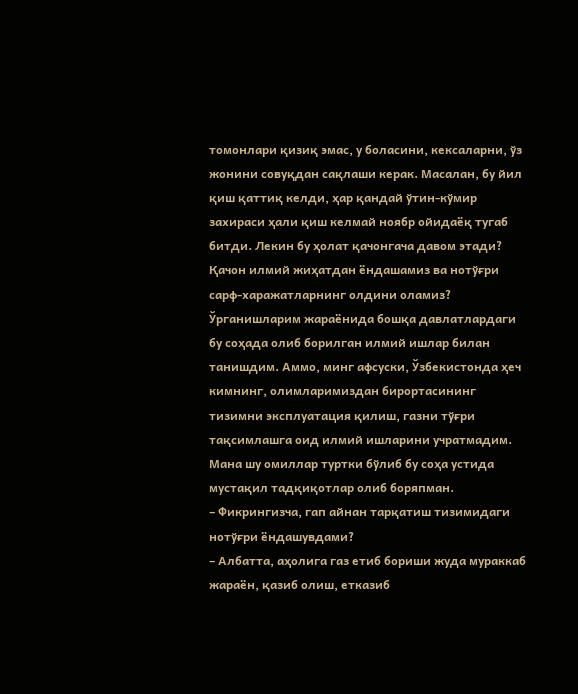томонлари қизиқ эмас, у боласини, кексаларни, ўз жонини совуқдан сақлаши керак. Масалан, бу йил қиш қаттиқ келди, ҳар қандай ўтин-кўмир захираси ҳали қиш келмай ноябр ойидаёқ тугаб битди. Лекин бу ҳолат қачонгача давом этади? Қачон илмий жиҳатдан ёндашамиз ва нотўғри сарф-харажатларнинг олдини оламиз?
Ўрганишларим жараёнида бошқа давлатлардаги бу соҳада олиб борилган илмий ишлар билан танишдим. Аммо, минг афсуски, Ўзбекистонда ҳеч кимнинг, олимларимиздан бирортасининг тизимни эксплуатация қилиш, газни тўғри тақсимлашга оид илмий ишларини учратмадим.
Мана шу омиллар туртки бўлиб бу соҳа устида мустақил тадқиқотлар олиб боряпман.
– Фикрингизча, гап айнан тарқатиш тизимидаги нотўғри ёндашувдами?
– Албатта, аҳолига газ етиб бориши жуда мураккаб жараён, қазиб олиш, етказиб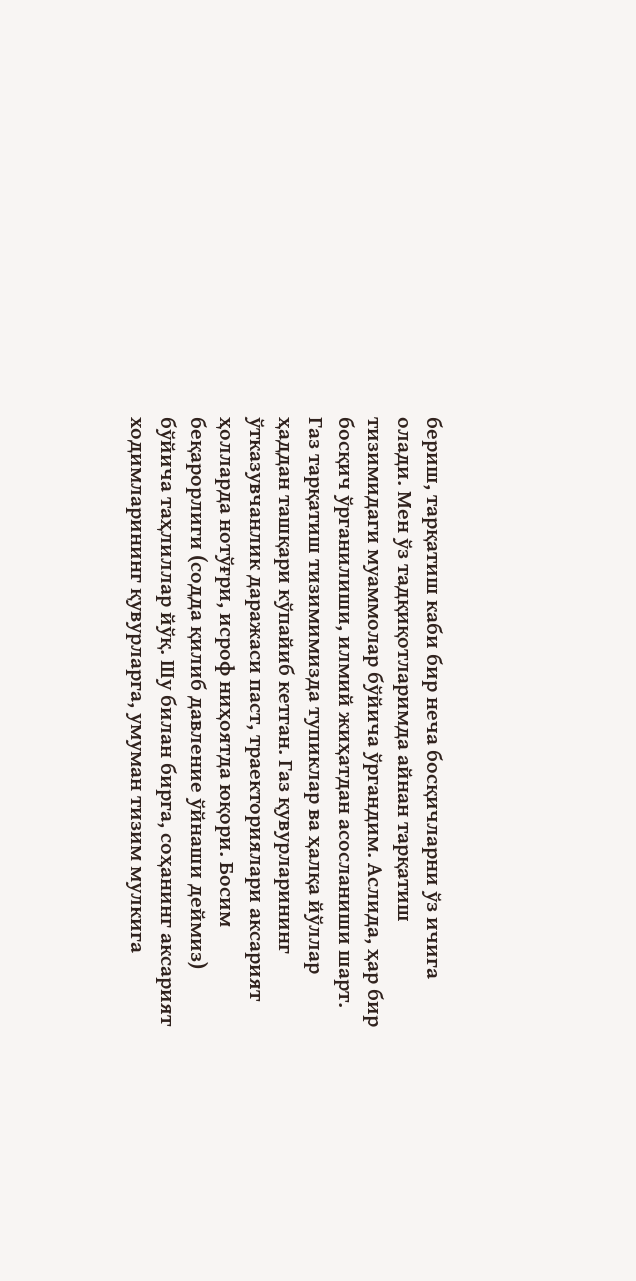бериш, тарқатиш каби бир неча босқичларни ўз ичига олади. Мен ўз тадқиқотларимда айнан тарқатиш тизимидаги муаммолар бўйича ўргандим. Аслида, ҳар бир босқич ўрганилиши, илмий жиҳатдан асосланиши шарт.
Газ тарқатиш тизимимизда тупиклар ва ҳалқа йўллар ҳаддан ташқари кўпайиб кетган. Газ қувурларининг ўтказувчанлик даражаси паст, траекториялари аксарият ҳолларда нотўғри, исроф ниҳоятда юқори. Босим беқарорлиги (содда қилиб давление ўйнаши деймиз) бўйича таҳлиллар йўқ. Шу билан бирга, соҳанинг аксарият ходимларининг қувурларга, умуман тизим мулкига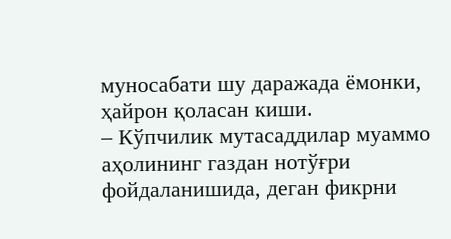муносабати шу даражада ёмонки, ҳайрон қоласан киши.
– Кўпчилик мутасаддилар муаммо аҳолининг газдан нотўғри фойдаланишида, деган фикрни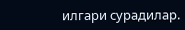илгари сурадилар.